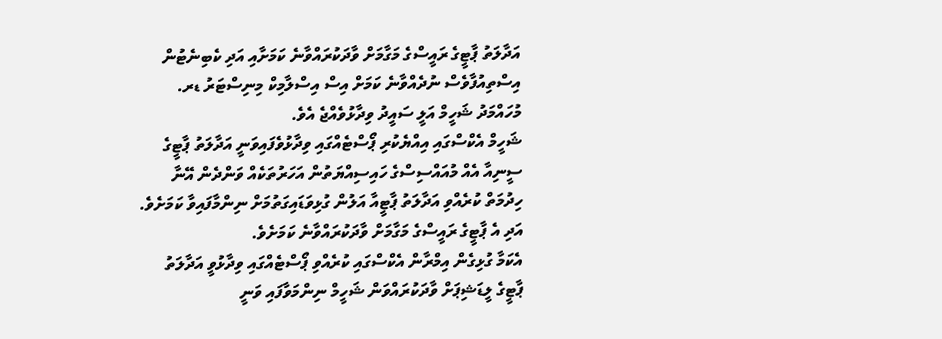އަދާލަތު ޕާޓީގެ ރައީސްގެ މަގާމަށް ވާދަކުރައްވާނެ ކަމަށާއި އަދި ކެބިނެޓުން އިސްތިއުފާވެސް ނުދެއްވާނެ ކަމަށް އިސް އިސްލާމިކް މިނިސްޓަރު ޑރ. މުހައްމަދު ޝަހީމް އަލީ ސައީދު ވިދާޅުވެއްޖެ އެވެ.
ޝަހީމް އެކްސްގައި އިއްޔެކުރި ޕޯސްޓެއްގައި ވިދާޅުވެފައިވަނީ އަދާލަތު ޕާޓީގެ ސީނިއާ އެއް މުއައްސިސްގެ ހައިސިއްޔަތުން އަހަރުތަކެއް ވަންދެން އޭނާ ހިދުމަތް ކުރެއްވި އަދާލަތު ޕާޓީއާ އަލުން ގުޅިވަޑައިގަތުމަށް ނިންމާފައިވާ ކަމަށެވެ. އަދި އެ ޕާޓީގެ ރައީސްގެ މަގާމަށް ވާދަކުރައްވާނެ ކަމަށެވެ.
އެކަމާ ގުޅިގެން އިމްރާން އެކްސްގައި ކުރެއްވި ޕޯސްޓެއްގައި ވިދާޅުވީ އަދާލަތު ޕާޓީގެ ލީޑަޝިޕަށް ވާދަކުރައްވަން ޝަހީމް ނިންމަވާފައި ވަނީ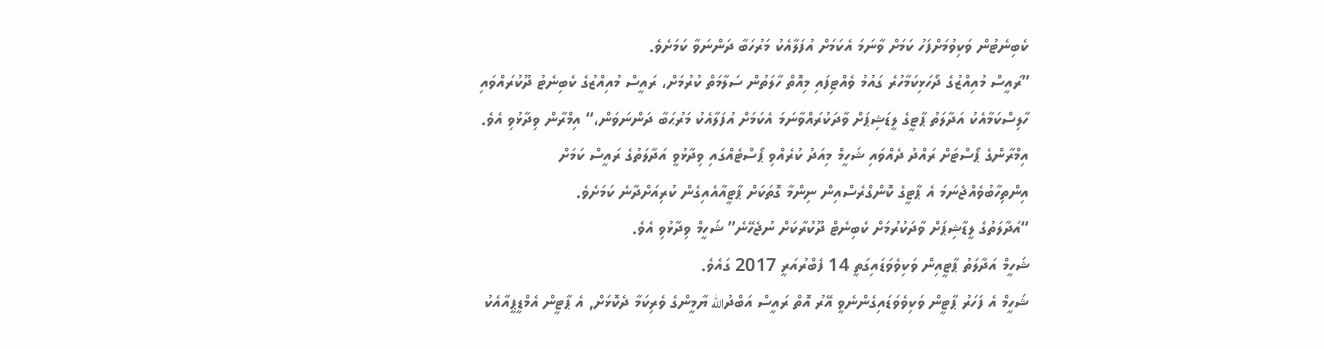ކެބިނެޓުން ވަކިވުމަށްފަހު ކަމަށް ވާނަމަ އެކަމަށް އުފަލާއެކު މަރުހަބާ ދަންނަވާ ކަމަށެވެ.
”ރައީސް މުއިއްޒުގެ ދޯހަޅިކަމާހުރެ ގައުމު ވެއްޓިފައި މިއޮތް ހާލަތުން ސަލާމަތް ކުރުމަށް، ރައީސް މުއިއްޒުގެ ކެބިނެޓު ދޫކުރައްވައި ހާލިސްކަމާއެކު އަދާލަތު ޕާޓީގެ ލީޑަޝިޕަށް ވާދަކުރައްވާނަމަ އެކަމަށް އުފަލާއެކު މަރުޙަބާ ދަންނަވަން،“ އިމްރާން ވިދާޅުވި އެވެ.
އިމްރާންގެ ޕޯސްޓަށް ރައްދު ދެއްވައި ޝަހީމް މިއަދު ކުރެއްވި ޕޯސްޓެއްގައި ވިދާޅުވީ އަދާލަތުގެ ރައީސް ކަމަށް އިންތިހާބުވެއްޖެނަމަ އެ ޕާޓީގެ ކޮންގްރެސްއިން ނިންމާ ގޮތަކަށް ޕާޓީއާއެއިގެން ކުރިއަށްދާނެ ކަމަށެވެ.
“އަދާލަތުގެ ލީޑާޝިޕަށް ވާދަކުރުމަށް ކެބިނެޓް ދޫކުރާކަށް ނުޖެހޭނެ” ޝަހީމް ވިދާޅުވި އެވެ.
ޝަހީމް އަދާލަތު ޕާޓީއިން ވަކިވެވަޑައިގަތީ 14 ފެބްރުއަރީ 2017 ގައެވެ.
ޝަހީމް އެ ފަހަރު ޕާޓީން ވަކިވެވަޑައިގެންނެވީ އޭރު އޮތް ރައީސް އަބްދުالله ޔާމީންގެ ވެރިކަމާ ދެކޮޅަށް, އެ ޕާޓީން އެމްޑީޕީއާއެކު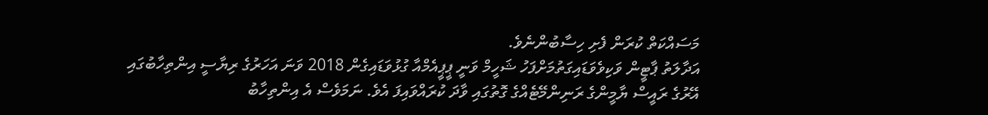މަސައްކަތް ކުރަން ފެށި ހިސާބުންނެވެ.
އަދާލަތު ޕާޓީން ވަކިވެވަޑައިގަތުމަށްފަހު ޝަހީމް ވަނީ ޕީޕީއެމްއާ ގުޅުވަޑައިގެން 2018 ވަނަ އަހަރުގެ ރިޔާސީ އިންތިހާބުގައި އޭރުގެ ރައީސް ޔާމީންގެ ރަނިންމޭޓެއްގެ ގޮތުގައި ވާދަ ކުރައްވައިފަ އެވެ. ނަމަވެސް އެ އިންތިހާބު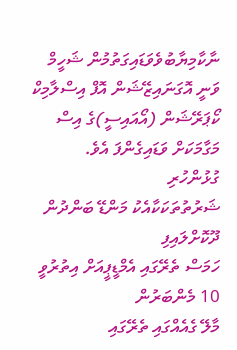ނާކާމިޔާބުވެވަޑައިގަތުމުން ޝަހީމް ވަނީ އޮގަނައިޒޭޝަން އޮފް އިސްލާމިކް ކޯޕަރޭޝަން (އޯއައިސީ)ގެ އިސް މަގާމަކަށް ވަޑައިގެންފަ އެވެ.
ގުޅުންހުރި
ޝަރުތުތަކަކާއެކު މަންޑޭ ބަންދުން ދޫކޮށްލައިފި
ހަމަސް ތެރޭގައި އެމްޑީޕީއަށް އިތުރުވީ 10 މެންބަރުން
މާލޭ ގެއެއްގައި ތެރޭގައި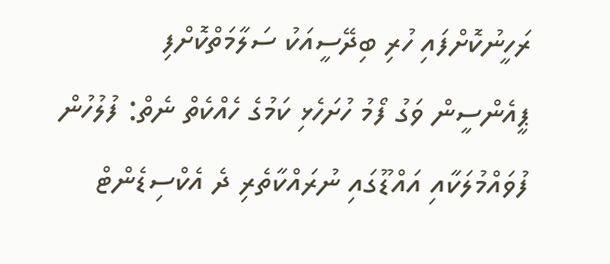ރަހީނުކޮށްފައި ހުރި ބިދޭސީއަކު ސަލާމަތްކޮށްފި
ޕީއެންސީން ވަގު ފޯމު ހުށަހެޅި ކަމުގެ ހެއްކެތް ނެތް: ފުލުހުން
ފުވައްމުލަކާއި އައްޑޫގައި ނުރައްކާތެރި ދެ އެކްސިޑެންޓް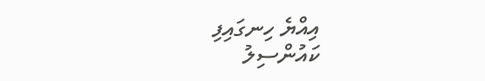އިއްޔެ ހިނގައިފި
ކައުންސިލު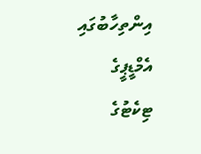އިންތިހާބުގައި އެމްޑީޕީގެ ޓިކެޓުގެ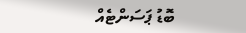ބޮޑު ޕަސަންޓެއް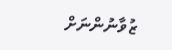ޒުވާނުންނަށް